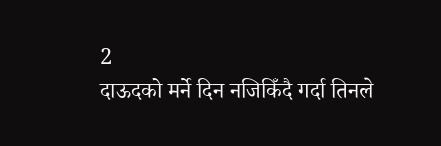2
दाऊदको मर्ने दिन नजिकिँदै गर्दा तिनले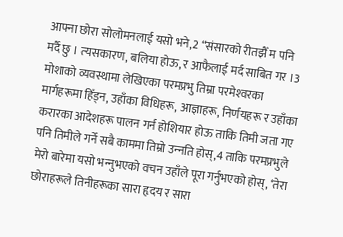आफ्ना छोरा सोलोमनलाई यसो भने,2 “संसारको रीतझैँ म पनि मर्दै छु । त्‍यसकारण, बलिया होऊ, र आफैलाई मर्द साबित गर ।3 मोशाको व्यवस्थामा लेखिएका परमप्रभु तिम्रा परमेश्‍वरका मार्गहरूमा हिँड्न, उहाँका विधिहरू, आज्ञाहरू, निर्णयहरू र उहाँका करारका आदेशहरू पालन गर्न होशियार होऊ ताकि तिमी जता गए पनि तिमीले गर्ने सबै काममा तिम्रो उन्‍नति होस्,4 ताकि परमप्रभुले मेरो बारेमा यसो भन्‍नुभएको वचन उहाँले पूरा गर्नुभएको होस्, ‘तेरा छोराहरूले तिनीहरूका सारा हृदय र सारा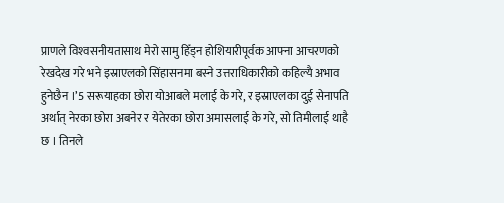प्राणले विश्‍वसनीयतासाथ मेरो सामु हिँड्न होशियारीपूर्वक आफ्ना आचरणको रेखदेख गरे भने इस्राएलको सिंहासनमा बस्‍ने उत्तराधिकारीको कहिल्यै अभाव हुनेछैन ।’5 सरूयाहका छोरा योआबले मलाई के गरे, र इस्राएलका दुई सेनापति अर्थात् नेरका छोरा अबनेर र येतेरका छोरा अमासलाई के गरे, सो तिमीलाई थाहै छ । तिनले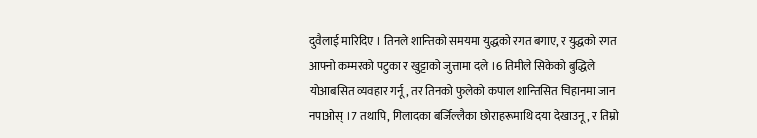दुवैलाई मारिदिए । तिनले शान्‍तिको समयमा युद्धको रगत बगाए, र युद्धको रगत आफ्नो कम्मरको पटुका र खुट्टाको जुत्तामा दले ।6 तिमीले सिकेको बुद्धिले योआबसित व्यवहार गर्नू, तर तिनको फुलेको कपाल शान्‍तिसित चिहानमा जान नपाओस् ।7 तथापि, गिलादका बर्जिल्लैका छोराहरूमाथि दया देखाउनू, र तिम्रो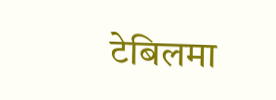टेबिलमा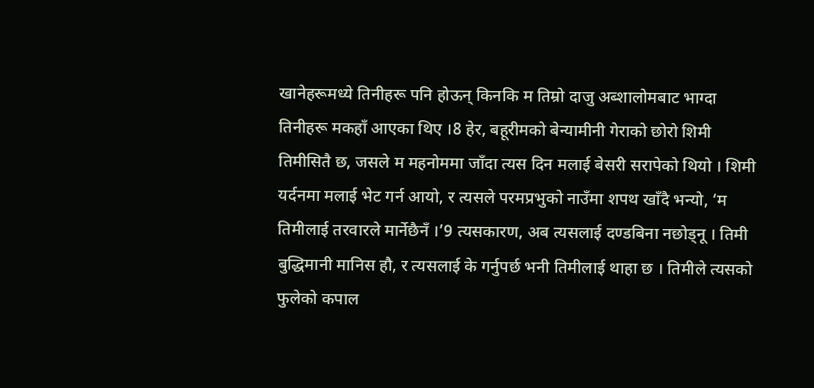खानेहरूमध्‍ये तिनीहरू पनि होऊन् किनकि म तिम्रो दाजु अब्शालोमबाट भाग्दा तिनीहरू मकहाँ आएका थिए ।8 हेर, बहूरीमको बेन्‍यामीनी गेराको छोरो शिमी तिमीसितै छ, जसले म महनोममा जाँदा त्‍यस दिन मलाई बेसरी सरापेको थियो । शिमी यर्दनमा मलाई भेट गर्न आयो, र त्‍यसले परमप्रभुको नाउँमा शपथ खाँदै भन्‍यो, ‘म तिमीलाई तरवारले मार्नेछैनँ ।’9 त्‍यसकारण, अब त्‍यसलाई दण्डबिना नछोड्नू । तिमी बुद्धिमानी मानिस हौ, र त्‍यसलाई के गर्नुपर्छ भनी तिमीलाई थाहा छ । तिमीले त्‍यसको फुलेको कपाल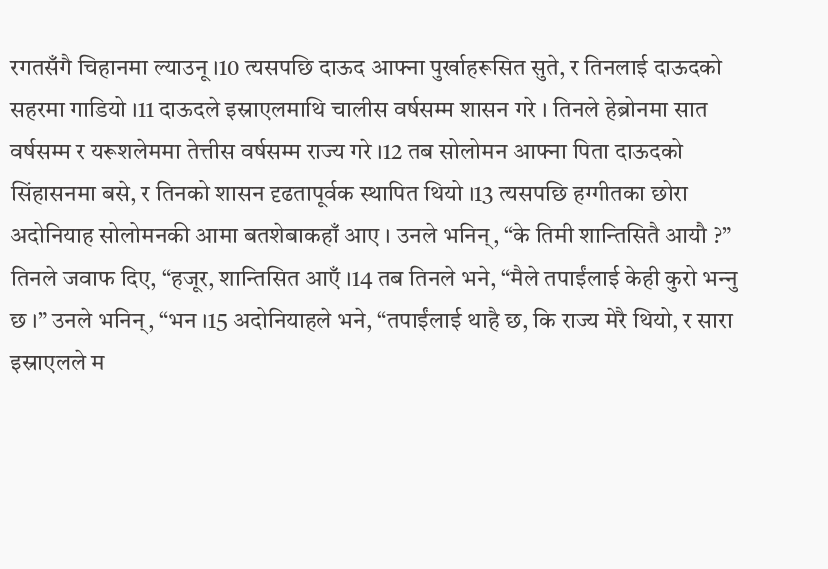रगतसँगै चिहानमा ल्याउनू ।10 त्‍यसपछि दाऊद आफ्ना पुर्खाहरूसित सुते, र तिनलाई दाऊदको सहरमा गाडियो ।11 दाऊदले इस्राएलमाथि चालीस वर्षसम्म शासन गरे । तिनले हेब्रोनमा सात वर्षसम्म र यरूशलेममा तेत्तीस वर्षसम्म राज्‍य गरे ।12 तब सोलोमन आफ्ना पिता दाऊदको सिंहासनमा बसे, र तिनको शासन दृढतापूर्वक स्थापित थियो ।13 त्‍यसपछि हग्गीतका छोरा अदोनियाह सोलोमनकी आमा बतशेबाकहाँ आए । उनले भनिन्, “के तिमी शान्‍तिसितै आयौ ?” तिनले जवाफ दिए, “हजूर, शान्‍तिसित आएँ ।14 तब तिनले भने, “मैले तपाईंलाई केही कुरो भन्‍नु छ ।” उनले भनिन्, “भन ।15 अदोनियाहले भने, “तपाईंलाई थाहै छ, कि राज्‍य मेरै थियो, र सारा इस्राएलले म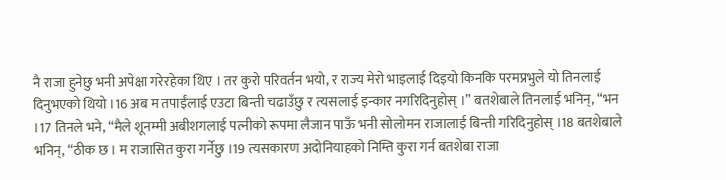नै राजा हुनेछु भनी अपेक्षा गरेरहेका थिए । तर कुरो परिवर्तन भयो, र राज्‍य मेरो भाइलाई दिइयो किनकि परमप्रभुले यो तिनलाई दिनुभएको थियो ।16 अब म तपाईंलाई एउटा बिन्‍ती चढाउँछु र त्‍यसलाई इन्कार नगरिदिनुहोस् ।” बतशेबाले तिनलाई भनिन्, “भन ।17 तिनले भने, “मैले शूनम्मी अबीशगलाई पत्‍नीको रूपमा लैजान पाऊँ भनी सोलोमन राजालाई बिन्‍ती गरिदिनुहोस् ।18 बतशेबाले भनिन्, “ठीक छ । म राजासित कुरा गर्नेछु ।19 त्‍यसकारण अदोनियाहको निम्ति कुरा गर्न बतशेबा राजा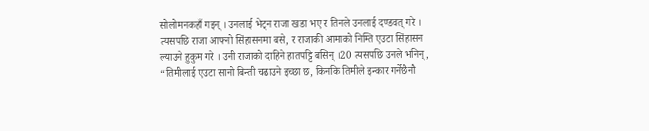सोलोमनकहाँ गइन् । उनलाई भेट्न राजा खडा भए र तिनले उनलाई दण्डवत् गरे । त्‍यसपछि राजा आफ्नो सिंहासनमा बसे, र राजाकी आमाको निम्ति एउटा सिंहासन ल्याउने हुकुम गरे । उनी राजाको दाहिने हातपट्टि बसिन् ।20 त्‍यसपछि उनले भनिन्, “तिमीलाई एउटा सानो बिन्‍ती चढाउने इच्‍छा छ, किनकि तिमीले इन्कार गर्नेछैनौ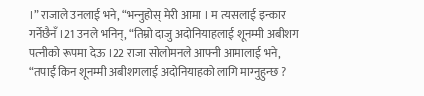।” राजाले उनलाई भने, “भन्‍नुहोस् मेरी आमा । म त्‍यसलाई इन्कार गर्नेछैनँ ।21 उनले भनिन्, “तिम्रो दाजु अदोनियाहलाई शूनम्मी अबीशग पत्‍नीको रूपमा देऊ ।22 राजा सोलोमनले आफ्नी आमालाई भने, “तपाईं किन शूनम्मी अबीशगलाई अदोनियाहको लागि माग्‍नुहुन्‍छ ?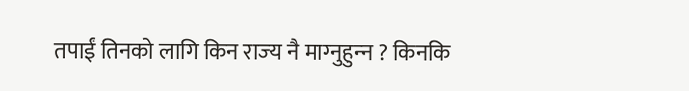तपाईं तिनको लागि किन राज्‍य नै माग्‍नुहुन्‍न ? किनकि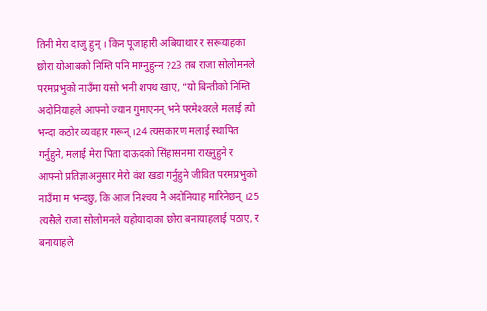तिनी मेरा दाजु हुन् । किन पूजाहारी अबियाथार र सरूयाहका छोरा योआबको निम्ति पनि माग्‍नुहुन्‍न ?23 तब राजा सोलोमनले परमप्रभुको नाउँमा यसो भनी शपथ खाए, “यो बिन्‍तीको निम्ति अदोनियाहले आफ्नो ज्‍यान गुमाएनन् भने परमेश्‍वरले मलाई त्‍यो भन्‍दा कठोर व्यवहार गरून् ।24 त्‍यसकारण मलाई स्थापित गर्नुहुने, मलाई मेरा पिता दाऊदको सिंहासनमा राख्‍नुहुने र आफ्नो प्रतिज्ञाअनुसार मेरो वंश खडा गर्नुहुने जीवित परमप्रभुको नाउँमा म भन्‍दछु, कि आज निश्‍चय नै अदोनियाह मारिनेछन् ।25 त्‍यसैले राजा सोलोमनले यहोयादाका छोरा बनायाहलाई पठाए, र बनायाहले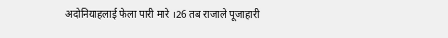अदोनियाहलाई फेला पारी मारे ।26 तब राजाले पूजाहारी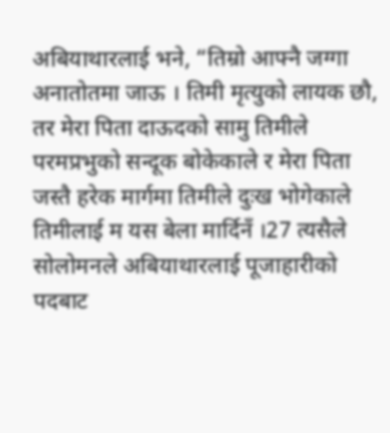अबियाथारलाई भने, “तिम्रो आफ्नै जग्गा अनातोतमा जाऊ । तिमी मृत्‍युको लायक छौ, तर मेरा पिता दाऊदको सामु तिमीले परमप्रभुको सन्‍दूक बोकेकाले र मेरा पिता जस्‍तै हरेक मार्गमा तिमीले दुःख भोगेकाले तिमीलाई म यस बेला मार्दिनँ ।27 त्‍यसैले सोलोमनले अबियाथारलाई पूजाहारीको पदबाट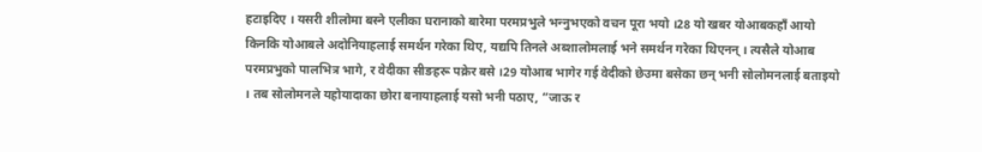हटाइदिए । यसरी शीलोमा बस्‍ने एलीका घरानाको बारेमा परमप्रभुले भन्‍नुभएको वचन पूरा भयो ।28 यो खबर योआबकहाँ आयो किनकि योआबले अदोनियाहलाई समर्थन गरेका थिए, यद्यपि तिनले अब्शालोमलाई भने समर्थन गरेका थिएनन् । त्‍यसैले योआब परमप्रभुको पालभित्र भागे, र वेदीका सीङहरू पक्रेर बसे ।29 योआब भागेर गई वेदीको छेउमा बसेका छन् भनी सोलोमनलाई बताइयो । तब सोलोमनले यहोयादाका छोरा बनायाहलाई यसो भनी पठाए, “जाऊ र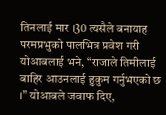तिनलाई मार ।30 त्‍यसैले बनायाह परमप्रभुको पालभित्र प्रवेश गरी योआबलाई भने, “राजाले तिमीलाई बाहिर आउनलाई हुकुम गर्नुभएको छ ।” योआबले जवाफ दिए,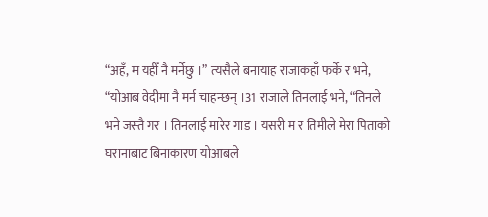“अहँ, म यहीँ नै मर्नेछु ।” त्‍यसैले बनायाह राजाकहाँ फर्के र भने, “योआब वेदीमा नै मर्न चाहन्‍छन् ।31 राजाले तिनलाई भने, “तिनले भने जस्‍तै गर । तिनलाई मारेर गाड । यसरी म र तिमीले मेरा पिताको घरानाबाट बिनाकारण योआबले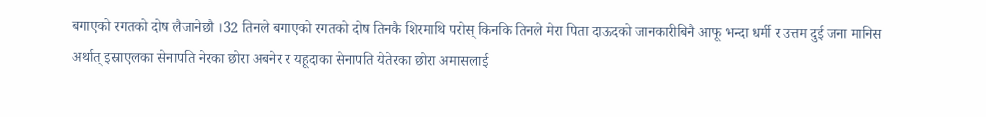बगाएको रगतको दोष लैजानेछौ ।32 तिनले बगाएको रगतको दोष तिनकै शिरमाथि परोस् किनकि तिनले मेरा पिता दाऊदको जानकारीबिनै आफू भन्‍दा धर्मी र उत्तम दुई जना मानिस अर्थात् इस्राएलका सेनापति नेरका छोरा अबनेर र यहूदाका सेनापति येतेरका छोरा अमासलाई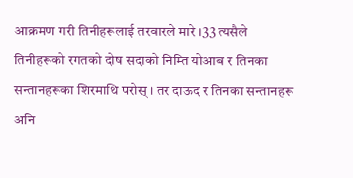आक्रमण गरी तिनीहरूलाई तरवारले मारे ।33 त्‍यसैले तिनीहरूको रगतको दोष सदाको निम्ति योआब र तिनका सन्‍तानहरूका शिरमाथि परोस् । तर दाऊद र तिनका सन्‍तानहरू अनि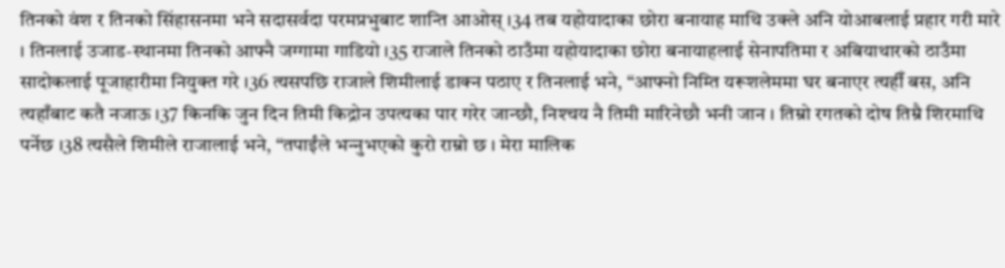तिनको वंश र तिनको सिंहासनमा भने सदासर्वदा परमप्रभुबाट शान्‍ति आओस् ।34 तब यहोयादाका छोरा बनायाह माथि उक्ले अनि योआबलाई प्रहार गरी मारे । तिनलाई उजाड-स्थानमा तिनको आफ्नै जग्गामा गाडियो ।35 राजाले तिनको ठाउँमा यहोयादाका छोरा बनायाहलाई सेनापतिमा र अबियाथारको ठाउँमा सादोकलाई पूजाहारीमा नियुक्त गरे ।36 त्‍यसपछि राजाले शिमीलाई डाक्‍न पठाए र तिनलाई भने, “आफ्नो निम्ति यरूशलेममा घर बनाएर त्‍यहीँ बस, अनि त्‍यहाँबाट कतै नजाऊ ।37 किनकि जुन दिन तिमी किद्रोन उपत्‍यका पार गरेर जान्‍छौ, निश्‍चय नै तिमी मारिनेछौ भनी जान । तिम्रो रगतको दोष तिम्रै शिरमाथि पर्नेछ ।38 त्‍यसैले शिमीले राजालाई भने, “तपाईंले भन्‍नुभएको कुरो राम्रो छ । मेरा मालिक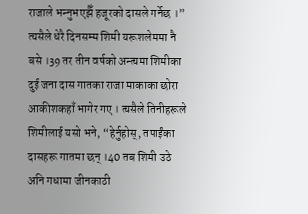राजाले भन्‍नुभएझैँ हजूरको दासले गर्नेछ ।” त्‍यसैले धेरै दिनसम्म शिमी यरूशलेममा नै बसे ।39 तर तीन वर्षको अन्‍त्‍यमा शिमीका दुई जना दास गातका राजा माकाका छोरा आकीशकहाँ भागेर गए । त्‍यसैले तिनीहरूले शिमीलाई यसो भने, “हेर्नुहोस्, तपाईंका दासहरू गातमा छन् ।40 तब शिमी उठे अनि गधामा जीनकाठी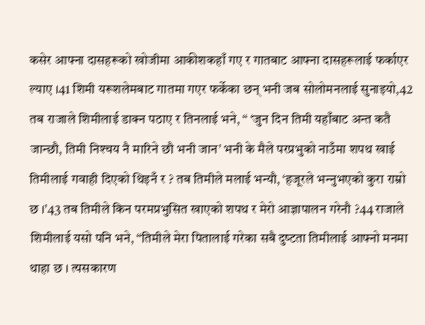कसेर आफ्ना दासहरूको खोजीमा आकीशकहाँ गए र गातबाट आफ्ना दासहरूलाई फर्काएर ल्याए ।41 शिमी यरूशलेमबाट गातमा गएर फर्केका छन् भनी जब सोलोमनलाई सुनाइयो,42 तब राजाले शिमीलाई डाक्‍न पठाए र तिनलाई भने, “ ‘जुन दिन तिमी यहाँबाट अन्‍त कतै जान्‍छौ, तिमी निश्‍चय नै मारिने छौ भनी जान’ भनी के मैले परप्रभुको नाउँमा शपथ खाई तिमीलाई गवाही दिएको थिइनँ र ? तब तिमीले मलाई भन्‍यौ, ‘हजूरले भन्‍नुभएको कुरा राम्रो छ ।’43 तब तिमीले किन परमप्रभुसित खाएको शपथ र मेरो आज्ञापालन गरेनौ ?44 राजाले शिमीलाई यसो पनि भने, “तिमीले मेरा पितालाई गरेका सबै दुष्‍टता तिमीलाई आफ्नो मनमा थाहा छ । त्‍यसकारण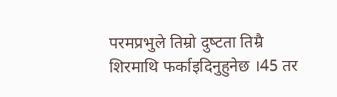परमप्रभुले तिम्रो दुष्‍टता तिम्रै शिरमाथि फर्काइदिनुहुनेछ ।45 तर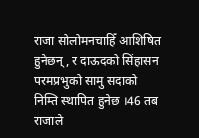राजा सोलोमनचाहिँ आशिषित हुनेछन्, र दाऊदको सिंहासन परमप्रभुको सामु सदाको निम्ति स्थापित हुनेछ ।46 तब राजाले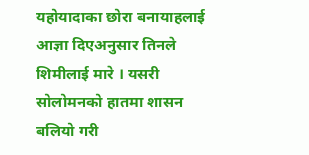यहोयादाका छोरा बनायाहलाई आज्ञा दिएअनुसार तिनले शिमीलाई मारे । यसरी सोलोमनको हातमा शासन बलियो गरी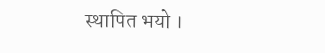स्थापित भयो ।